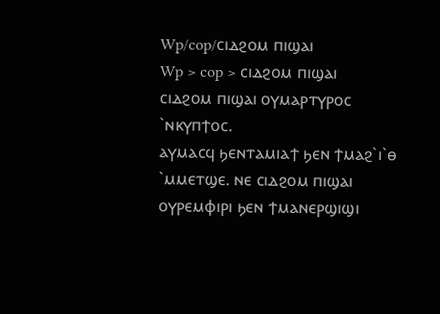Wp/cop/ⲥⲓⲇϩⲟⲙ ⲡⲓϣⲁⲓ
Wp > cop > ⲥⲓⲇϩⲟⲙ ⲡⲓϣⲁⲓ
ⲥⲓⲇϩⲟⲙ ⲡⲓϣⲁⲓ ⲟⲩⲙⲁⲣⲧⲩⲣⲟⲥ `ⲛⲕⲩⲡϯⲟⲥ.
ⲁⲩⲙⲁⲥϥ ϧⲉⲛⲧⲁⲙⲓⲁϯ ϧⲉⲛ ϯⲙⲁϩ`ⲓ`ⲑ `ⲙⲙⲉⲧϣⲉ. ⲛⲉ ⲥⲓⲇϩⲟⲙ ⲡⲓϣⲁⲓ ⲟⲩⲣⲉⲙⲫⲓⲣⲓ ϧⲉⲛ ϯⲙⲁⲛⲉⲣϣⲓϣⲓ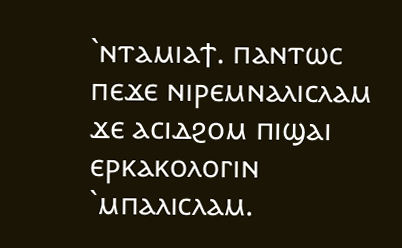`ⲛⲧⲁⲙⲓⲁϯ. ⲡⲁⲛⲧⲱⲥ ⲡⲉϫⲉ ⲛⲓⲣⲉⲙⲛⲁⲗⲓⲥⲗⲁⲙ ϫⲉ ⲁⲥⲓⲇϩⲟⲙ ⲡⲓϣⲁⲓ ⲉⲣⲕⲁⲕⲟⲗⲟⲅⲓⲛ `ⲙⲡⲁⲗⲓⲥⲗⲁⲙ.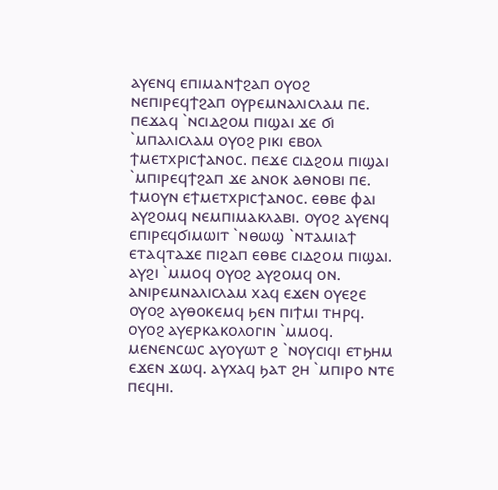ⲁⲩⲉⲛϥ ⲉⲡⲓⲙⲁⲛϯϩⲁⲡ ⲟⲩⲟϩ ⲛⲉⲡⲓⲣⲉϥϯϩⲁⲡ ⲟⲩⲣⲉⲙⲛⲁⲗⲓⲥⲗⲁⲙ ⲡⲉ. ⲡⲉϫⲁϥ `ⲛⲥⲓⲇϩⲟⲙ ⲡⲓϣⲁⲓ ϫⲉ ϭⲓ `ⲙⲡⲁⲗⲓⲥⲗⲁⲙ ⲟⲩⲟϩ ⲣⲓⲕⲓ ⲉⲃⲟⲗ ϯⲙⲉⲧⲭⲣⲓⲥϯⲁⲛⲟⲥ. ⲡⲉϫⲉ ⲥⲓⲇϩⲟⲙ ⲡⲓϣⲁⲓ `ⲙⲡⲓⲣⲉϥϯϩⲁⲡ ϫⲉ ⲁⲛⲟⲕ ⲁⲑⲛⲟⲃⲓ ⲡⲉ. ϯⲙⲟⲩⲛ ⲉϯⲙⲉⲧⲭⲣⲓⲥϯⲁⲛⲟⲥ. ⲉⲑⲃⲉ ⲫⲁⲓ ⲁⲩϩⲟⲙϥ ⲛⲉⲙⲡⲓⲙⲁⲕⲗⲁⲃⲓ. ⲟⲩⲟϩ ⲁⲩⲉⲛϥ ⲉⲡⲓⲣⲉϥϭⲓⲙⲱⲓⲧ `ⲛⲑⲱϣ `ⲛⲧⲁⲙⲓⲁϯ ⲉⲧⲁϥⲧⲁϫⲉ ⲡⲓϩⲁⲡ ⲉⲑⲃⲉ ⲥⲓⲇϩⲟⲙ ⲡⲓϣⲁⲓ. ⲁⲩϩⲓ `ⲙⲙⲟϥ ⲟⲩⲟϩ ⲁⲩϩⲟⲙϥ ⲟⲛ. ⲁⲛⲓⲣⲉⲙⲛⲁⲗⲓⲥⲗⲁⲙ ⲭⲁϥ ⲉϫⲉⲛ ⲟⲩⲉϩⲉ ⲟⲩⲟϩ ⲁⲩⲑⲟⲕⲉⲙϥ ϧⲉⲛ ⲡⲓϯⲙⲓ ⲧⲏⲣϥ. ⲟⲩⲟϩ ⲁⲩⲉⲣⲕⲁⲕⲟⲗⲟⲅⲓⲛ `ⲙⲙⲟϥ. ⲙⲉⲛⲉⲛⲥⲱⲥ ⲁⲩⲟⲩⲱⲧ ϩ `ⲛⲟⲩⲥⲓϥⲓ ⲉⲧϧⲏⲙ ⲉϫⲉⲛ ϫⲱϥ. ⲁⲩⲭⲁϥ ϧⲁⲧ ϩⲏ `ⲙⲡⲓⲣⲟ ⲛⲧⲉ ⲡⲉϥⲏⲓ.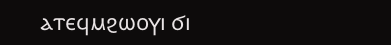ⲁⲧⲉϥⲙϩⲱⲟⲩⲓ ϭⲓ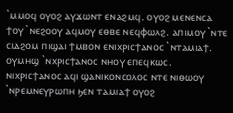`ⲙⲙⲟϥ ⲟⲩⲟϩ ⲁⲩϫⲱⲛⲧ ⲉⲛⲁϩⲙϥ. ⲟⲩⲟϩ ⲙⲉⲛⲉⲛⲥⲁ ϯⲟⲩ `ⲛⲉϩⲟⲟⲩ ⲁϥⲙⲟⲩ ⲉⲑⲃⲉ ⲛⲉϥⲫⲱⲗϩ. ⲁⲡⲓⲙⲟⲩ `ⲛⲧⲉ ⲥⲓⲇϩⲟⲙ ⲡⲓϣⲁⲓ ϯⲙⲃⲟⲛ ⲉⲛⲓⲭⲣⲓⲥϯⲁⲛⲟⲥ `ⲛⲧⲁⲙⲓⲁϯ. ⲟⲩⲙⲏϣ `ⲛⲭⲣⲓⲥϯⲁⲛⲟⲥ ⲛⲏⲟⲩ ⲉⲡⲉϥⲕⲱⲥ. ⲛⲓⲭⲣⲓⲥϯⲁⲛⲟⲥ ⲁϥⲓ ϣⲁⲛⲓⲕⲟⲛⲥⲟⲗⲟⲥ ⲛⲧⲉ ⲛⲓⲑⲱⲟⲩ `ⲛⲣⲉⲙⲛⲉⲩⲣⲱⲡⲏ ϧⲉⲛ ⲧⲁⲙⲓⲁϯ ⲟⲩⲟϩ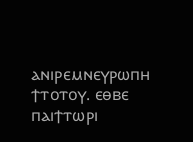ⲁⲛⲓⲣⲉⲙⲛⲉⲩⲣⲱⲡⲏ ϯⲧⲟⲧⲟⲩ. ⲉⲑⲃⲉ ⲡⲁⲓϯⲧⲱⲣⲓ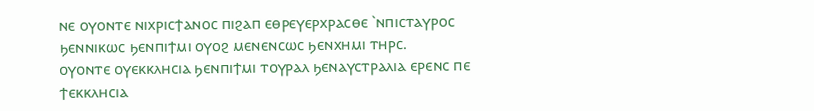ⲛⲉ ⲟⲩⲟⲛⲧⲉ ⲛⲓⲭⲣⲓⲥϯⲁⲛⲟⲥ ⲡⲓϩⲁⲡ ⲉⲑⲣⲉⲩⲉⲣⲭⲣⲁⲥⲑⲉ `ⲛⲡⲓⲥⲧⲁⲩⲣⲟⲥ ϧⲉⲛⲛⲓⲕⲱⲥ ϧⲉⲛⲡⲓϯⲙⲓ ⲟⲩⲟϩ ⲙⲉⲛⲉⲛⲥⲱⲥ ϧⲉⲛⲭⲏⲙⲓ ⲧⲏⲣⲥ.
ⲟⲩⲟⲛⲧⲉ ⲟⲩⲉⲕⲕⲗⲏⲥⲓⲁ ϧⲉⲛⲡⲓϯⲙⲓ ⲧⲟⲩⲣⲁⲗ ϧⲉⲛⲁⲩⲥⲧⲣⲁⲗⲓⲁ ⲉⲣⲉⲛⲥ ⲡⲉ ϯⲉⲕⲕⲗⲏⲥⲓⲁ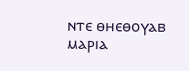ⲛⲧⲉ ⲑⲏⲉⲑⲟⲩⲁⲃ ⲙⲁⲣⲓⲁ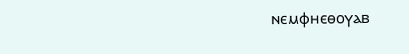ⲛⲉⲙⲫⲏⲉⲑⲟⲩⲁⲃ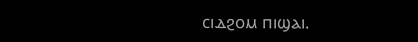ⲥⲓⲇϩⲟⲙ ⲡⲓϣⲁⲓ.